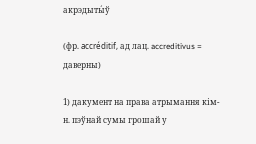акрэдыты́ў

(фр. accréditif, ад лац. accreditivus = даверны)

1) дакумент на права атрымання кім-н. пэўнай сумы грошай у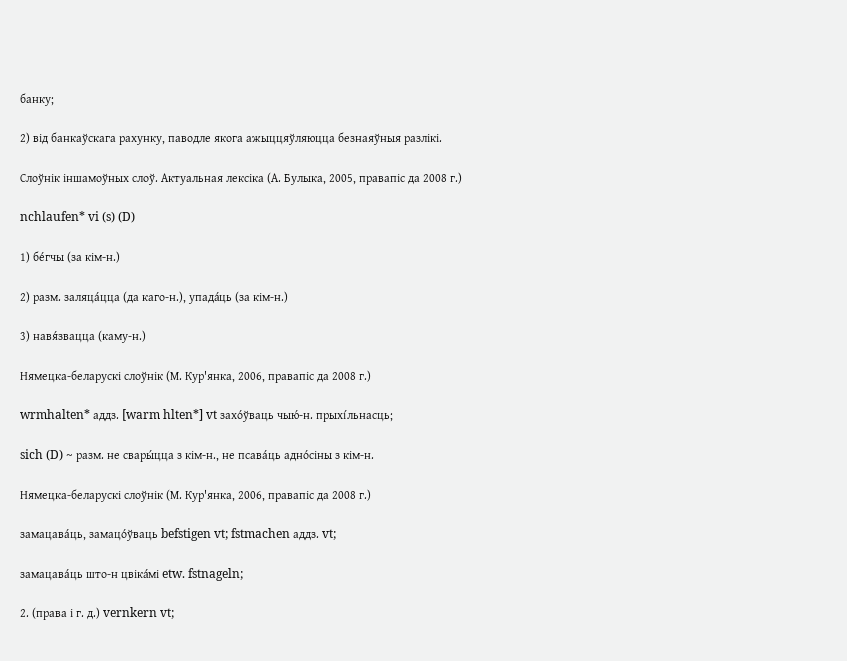банку;

2) від банкаўскага рахунку, паводле якога ажыццяўляюцца безнаяўныя разлікі.

Слоўнік іншамоўных слоў. Актуальная лексіка (А. Булыка, 2005, правапіс да 2008 г.)

nchlaufen* vi (s) (D)

1) бе́гчы (за кім-н.)

2) разм. заляца́цца (да каго-н.), упада́ць (за кім-н.)

3) навя́звацца (каму-н.)

Нямецка-беларускі слоўнік (М. Кур'янка, 2006, правапіс да 2008 г.)

wrmhalten* аддз. [warm hlten*] vt захо́ўваць чыю́-н. прыхі́льнасць;

sich (D) ~ разм. не свары́цца з кім-н., не псава́ць адно́сіны з кім-н.

Нямецка-беларускі слоўнік (М. Кур'янка, 2006, правапіс да 2008 г.)

замацава́ць, замацо́ўваць befstigen vt; fstmachen аддз. vt;

замацава́ць што-н цвіка́мі etw. fstnageln;

2. (права і г. д.) vernkern vt;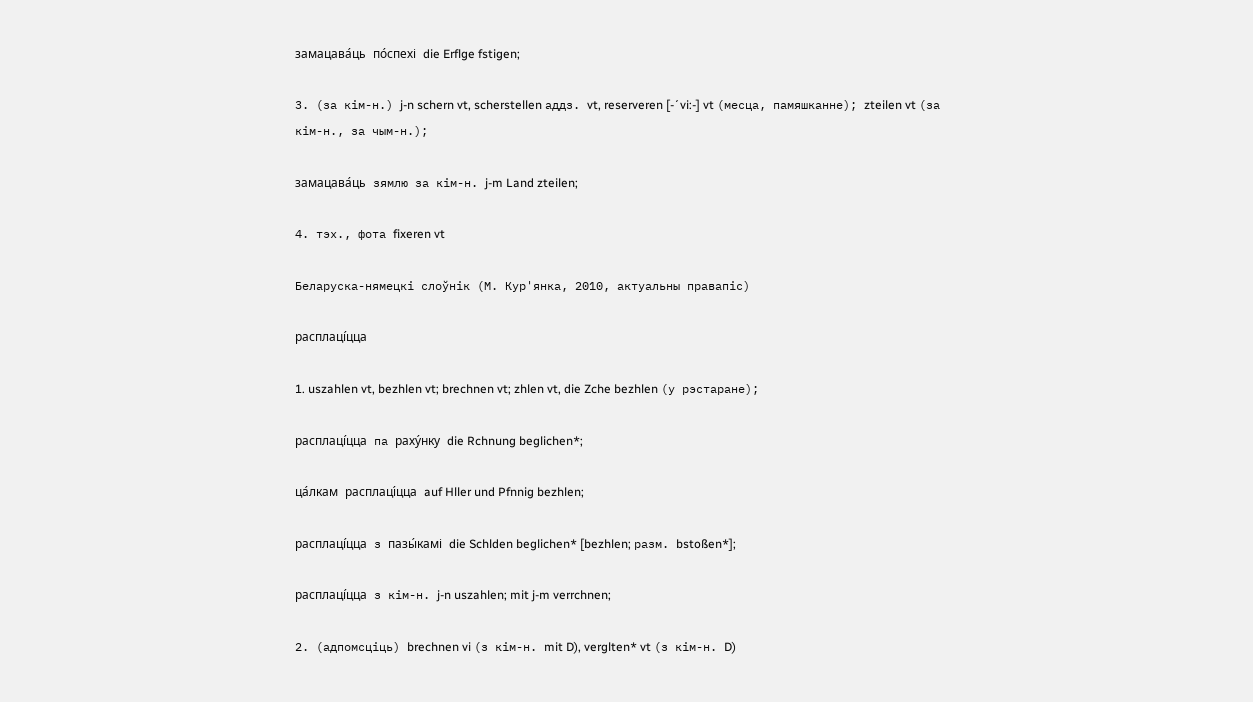замацава́ць по́спехі die Erflge fstigen;

3. (за кім-н.) j-n schern vt, scherstellen аддз. vt, reserveren [-´vi:-] vt (месца, памяшканне); zteilen vt (за кім-н., за чым-н.);

замацава́ць зямлю за кім-н. j-m Land zteilen;

4. тэх., фота fixeren vt

Беларуска-нямецкі слоўнік (М. Кур'янка, 2010, актуальны правапіс)

расплаці́цца

1. uszahlen vt, bezhlen vt; brechnen vt; zhlen vt, die Zche bezhlen (у рэстаране);

расплаці́цца па раху́нку die Rchnung beglichen*;

ца́лкам расплаці́цца auf Hller und Pfnnig bezhlen;

расплаці́цца з пазы́камі die Schlden beglichen* [bezhlen; разм. bstoßen*];

расплаці́цца з кім-н. j-n uszahlen; mit j-m verrchnen;

2. (адпомсціць) brechnen vi (з кім-н. mit D), verglten* vt (з кім-н. D)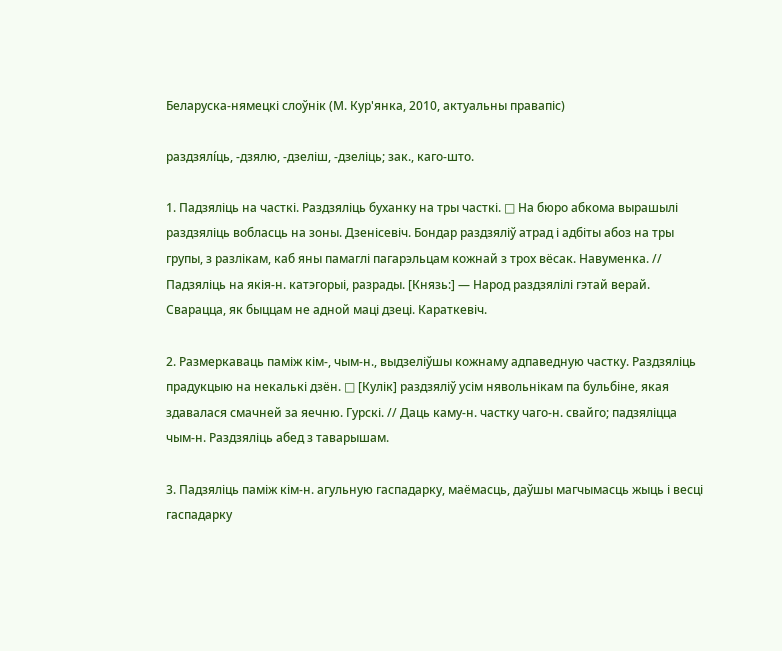Беларуска-нямецкі слоўнік (М. Кур'янка, 2010, актуальны правапіс)

раздзялі́ць, ‑дзялю, ‑дзеліш, ‑дзеліць; зак., каго-што.

1. Падзяліць на часткі. Раздзяліць буханку на тры часткі. □ На бюро абкома вырашылі раздзяліць вобласць на зоны. Дзенісевіч. Бондар раздзяліў атрад і адбіты абоз на тры групы, з разлікам, каб яны памаглі пагарэльцам кожнай з трох вёсак. Навуменка. // Падзяліць на якія‑н. катэгорыі, разрады. [Князь:] — Народ раздзялілі гэтай верай. Сварацца, як быццам не адной маці дзеці. Караткевіч.

2. Размеркаваць паміж кім‑, чым‑н., выдзеліўшы кожнаму адпаведную частку. Раздзяліць прадукцыю на некалькі дзён. □ [Кулік] раздзяліў усім нявольнікам па бульбіне, якая здавалася смачней за яечню. Гурскі. // Даць каму‑н. частку чаго‑н. свайго; падзяліцца чым‑н. Раздзяліць абед з таварышам.

3. Падзяліць паміж кім‑н. агульную гаспадарку, маёмасць, даўшы магчымасць жыць і весці гаспадарку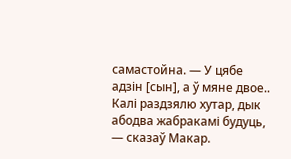самастойна. — У цябе адзін [сын], а ў мяне двое.. Калі раздзялю хутар, дык абодва жабракамі будуць, — сказаў Макар.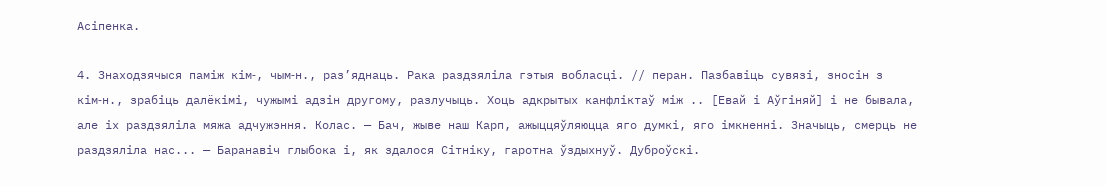Асіпенка.

4. Знаходзячыся паміж кім‑, чым‑н., раз’яднаць. Рака раздзяліла гэтыя вобласці. // перан. Пазбавіць сувязі, зносін з кім‑н., зрабіць далёкімі, чужымі адзін другому, разлучыць. Хоць адкрытых канфліктаў між .. [Евай і Аўгіняй] і не бывала, але іх раздзяліла мяжа адчужэння. Колас. — Бач, жыве наш Карп, ажыццяўляюцца яго думкі, яго імкненні. Значыць, смерць не раздзяліла нас... — Баранавіч глыбока і, як здалося Сітніку, гаротна ўздыхнуў. Дуброўскі.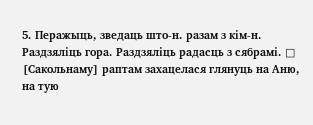5. Перажыць, зведаць што‑н. разам з кім‑н. Раздзяліць гора. Раздзяліць радасць з сябрамі. □ [Сакольнаму] раптам захацелася глянуць на Аню, на тую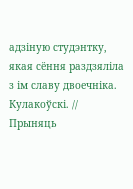адзіную студэнтку, якая сёння раздзяліла з ім славу двоечніка. Кулакоўскі. // Прыняць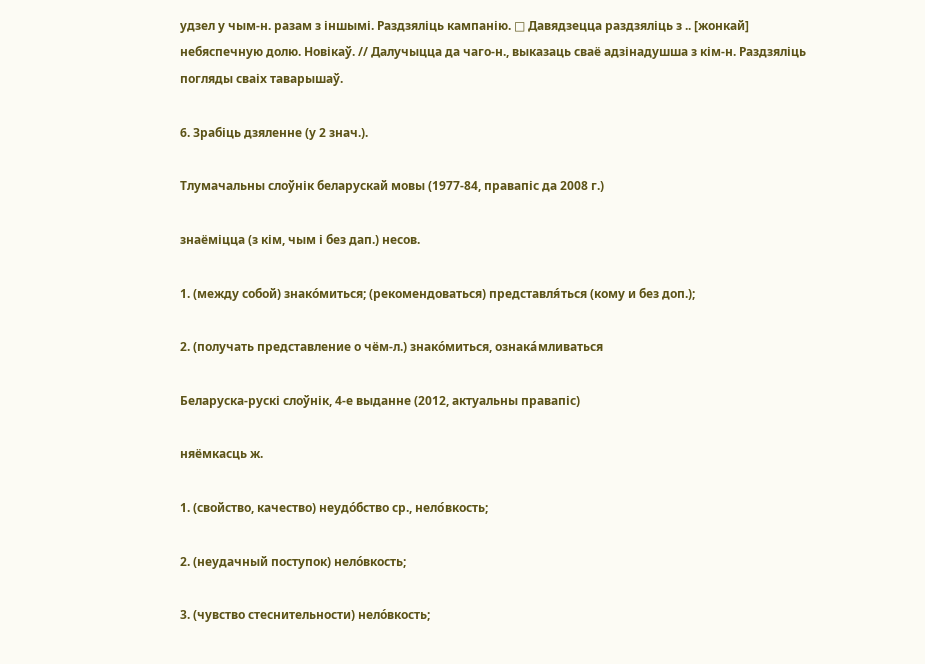удзел у чым‑н. разам з іншымі. Раздзяліць кампанію. □ Давядзецца раздзяліць з .. [жонкай] небяспечную долю. Новікаў. // Далучыцца да чаго‑н., выказаць сваё адзінадушша з кім‑н. Раздзяліць погляды сваіх таварышаў.

6. Зрабіць дзяленне (у 2 знач.).

Тлумачальны слоўнік беларускай мовы (1977-84, правапіс да 2008 г.)

знаёміцца (з кім, чым і без дап.) несов.

1. (между собой) знако́миться; (рекомендоваться) представля́ться (кому и без доп.);

2. (получать представление о чём-л.) знако́миться, ознака́мливаться

Беларуска-рускі слоўнік, 4-е выданне (2012, актуальны правапіс)

няёмкасць ж.

1. (свойство, качество) неудо́бство ср., нело́вкость;

2. (неудачный поступок) нело́вкость;

3. (чувство стеснительности) нело́вкость;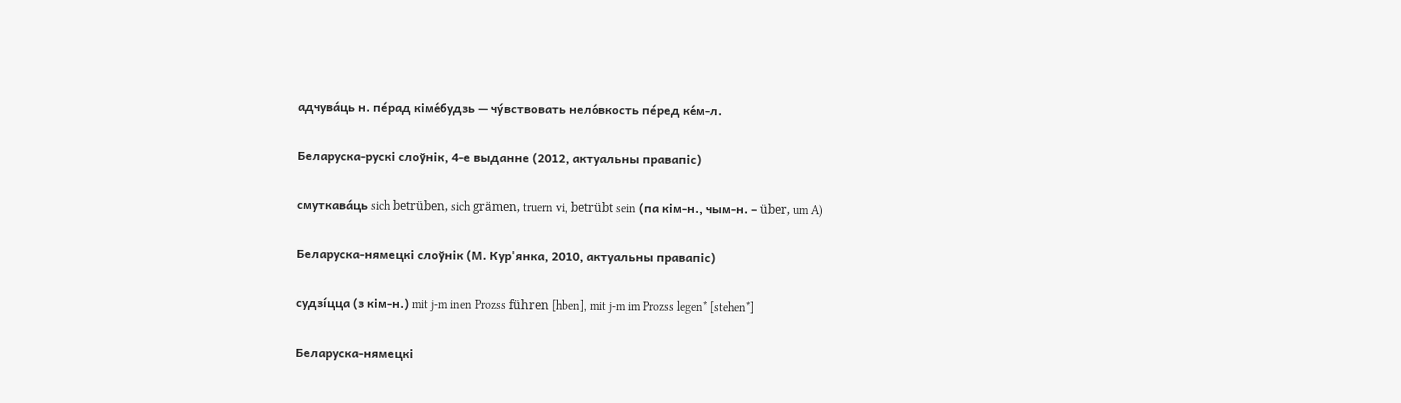адчува́ць н. пе́рад кіме́будзь — чу́вствовать нело́вкость пе́ред ке́м-л.

Беларуска-рускі слоўнік, 4-е выданне (2012, актуальны правапіс)

смуткава́ць sich betrüben, sich grämen, truern vi, betrübt sein (па кім-н., чым-н. – über, um A)

Беларуска-нямецкі слоўнік (М. Кур'янка, 2010, актуальны правапіс)

судзі́цца (з кім-н.) mit j-m inen Prozss führen [hben], mit j-m im Prozss legen* [stehen*]

Беларуска-нямецкі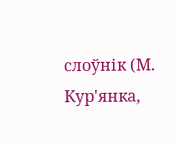слоўнік (М. Кур'янка,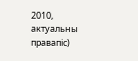2010, актуальны правапіс)